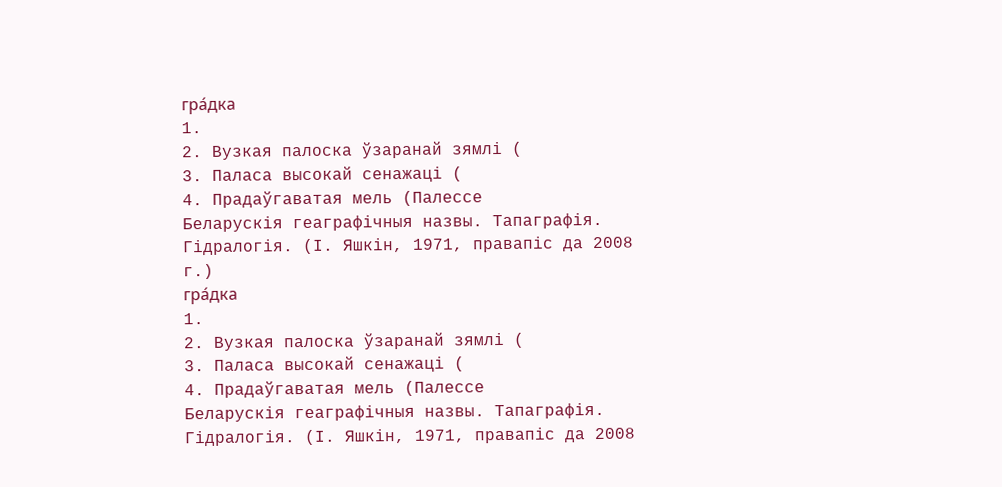гра́дка
1.
2. Вузкая палоска ўзаранай зямлі (
3. Паласа высокай сенажаці (
4. Прадаўгаватая мель (Палессе
Беларускія геаграфічныя назвы. Тапаграфія. Гідралогія. (І. Яшкін, 1971, правапіс да 2008 г.)
гра́дка
1.
2. Вузкая палоска ўзаранай зямлі (
3. Паласа высокай сенажаці (
4. Прадаўгаватая мель (Палессе
Беларускія геаграфічныя назвы. Тапаграфія. Гідралогія. (І. Яшкін, 1971, правапіс да 2008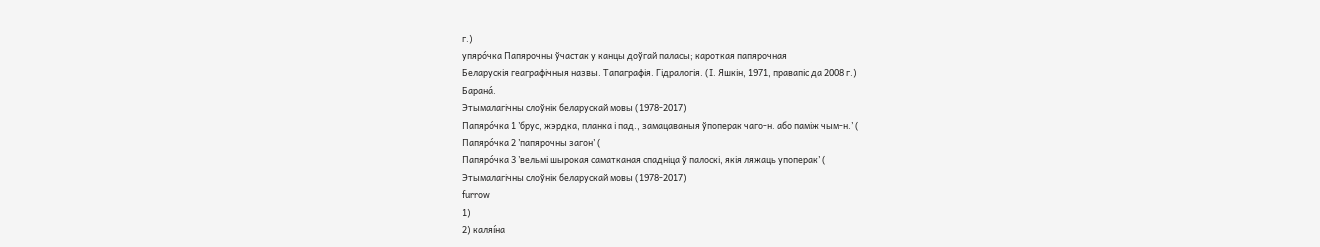г.)
упяро́чка Папярочны ўчастак у канцы доўгай паласы; кароткая папярочная
Беларускія геаграфічныя назвы. Тапаграфія. Гідралогія. (І. Яшкін, 1971, правапіс да 2008 г.)
Барана́.
Этымалагічны слоўнік беларускай мовы (1978-2017)
Папяро́чка 1 ’брус, жэрдка, планка і пад., замацаваныя ўпоперак чаго-н. або паміж чым-н.’ (
Папяро́чка 2 ’папярочны загон’ (
Папяро́чка 3 ’вельмі шырокая саматканая спадніца ў палоскі, якія ляжаць упоперак’ (
Этымалагічны слоўнік беларускай мовы (1978-2017)
furrow
1)
2) каляі́на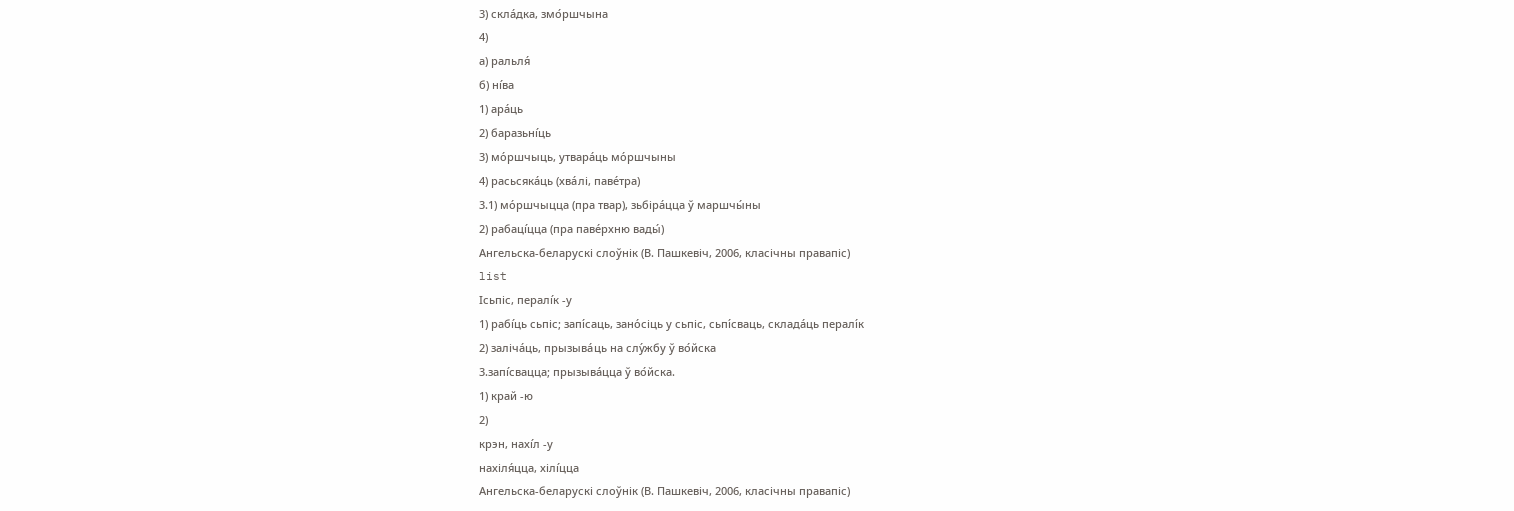3) скла́дка, змо́ршчына
4)
а) ральля́
б) ні́ва
1) ара́ць
2) баразьні́ць
3) мо́ршчыць, утвара́ць мо́ршчыны
4) расьсяка́ць (хва́лі, паве́тра)
3.1) мо́ршчыцца (пра твар), зьбіра́цца ў маршчы́ны
2) рабаці́цца (пра паве́рхню вады́)
Ангельска-беларускі слоўнік (В. Пашкевіч, 2006, класічны правапіс)
list
Iсьпіс, пералі́к -у
1) рабі́ць сьпіс; запі́саць, зано́сіць у сьпіс, сьпі́сваць, склада́ць пералі́к
2) заліча́ць, прызыва́ць на слу́жбу ў во́йска
3.запі́свацца; прызыва́цца ў во́йска.
1) край -ю
2)
крэн, нахі́л -у
нахіля́цца, хілі́цца
Ангельска-беларускі слоўнік (В. Пашкевіч, 2006, класічны правапіс)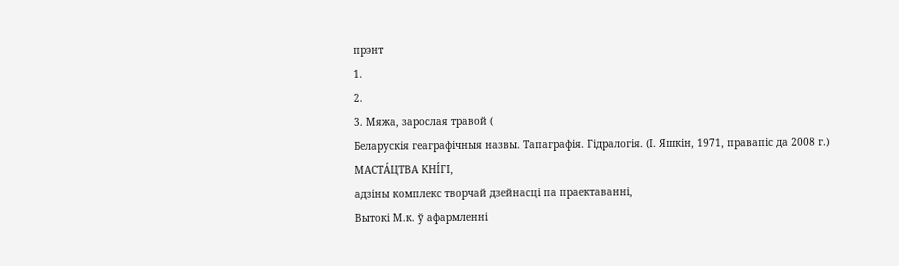прэнт
1.
2.
3. Мяжа, зарослая травой (
Беларускія геаграфічныя назвы. Тапаграфія. Гідралогія. (І. Яшкін, 1971, правапіс да 2008 г.)
МАСТА́ЦТВА КНІ́ГІ,
адзіны комплекс творчай дзейнасці па праектаванні,
Вытокі М.к. ў афармленні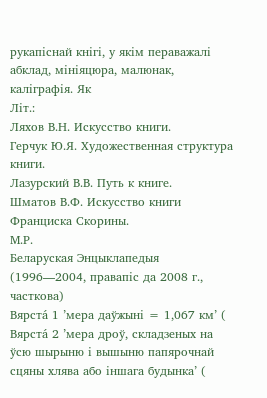рукапіснай кнігі, у якім пераважалі абклад, мініяцюра, малюнак, каліграфія. Як
Літ.:
Ляхов В.Н. Искусство книги.
Герчук Ю.Я. Художественная структура книги.
Лазурский В.В. Путь к книге.
Шматов В.Ф. Искусство книги Франциска Скорины.
М.Р.
Беларуская Энцыклапедыя (1996—2004, правапіс да 2008 г., часткова)
Вярста́ 1 ’мера даўжыні = 1,067 км’ (
Вярста́ 2 ’мера дроў, складзеных на ўсю шырыню і вышыню папярочнай сцяны хлява або іншага будынка’ (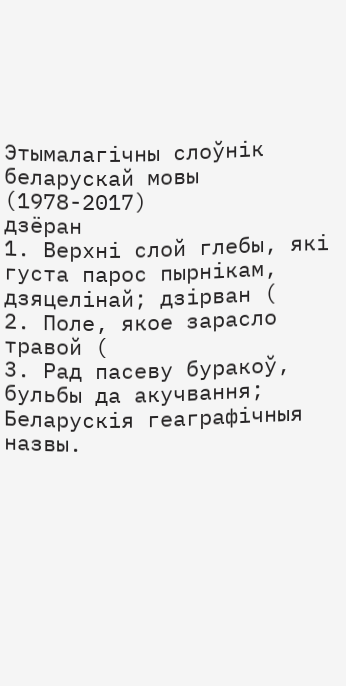Этымалагічны слоўнік беларускай мовы (1978-2017)
дзёран
1. Верхні слой глебы, які густа парос пырнікам, дзяцелінай; дзірван (
2. Поле, якое зарасло травой (
3. Рад пасеву буракоў, бульбы да акучвання;
Беларускія геаграфічныя назвы.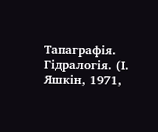Тапаграфія. Гідралогія. (І. Яшкін, 1971,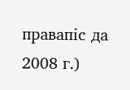правапіс да 2008 г.)